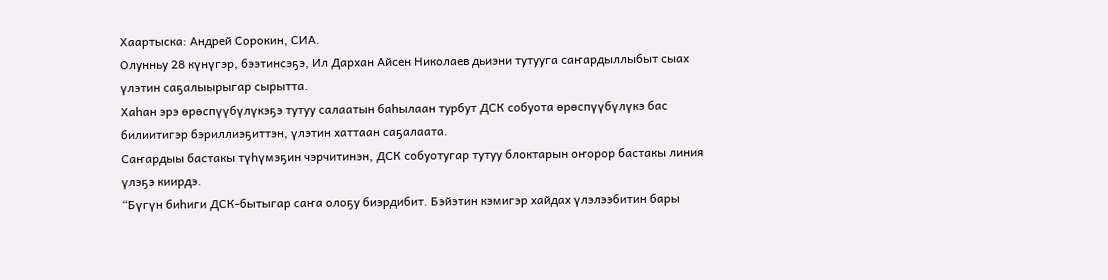Хаартыска: Андрей Сорокин, СИА.
Олунньу 28 күнүгэр, бээтинсэҕэ, Ил Дархан Айсен Николаев дьиэни тутууга саҥардыллыбыт сыах үлэтин саҕалыырыгар сырытта.
Хаһан эрэ өрөспүүбүлүкэҕэ тутуу салаатын баһылаан турбут ДСК собуота өрөспүүбүлүкэ бас билиитигэр бэриллиэҕиттэн, үлэтин хаттаан саҕалаата.
Саҥардыы бастакы түһүмэҕин чэрчитинэн, ДСК собуотугар тутуу блоктарын оҥорор бастакы линия үлэҕэ киирдэ.
“Бүгүн биһиги ДСК-бытыгар саҥа олоҕу биэрдибит. Бэйэтин кэмигэр хайдах үлэлээбитин бары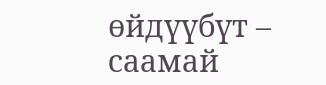өйдүүбүт – саамай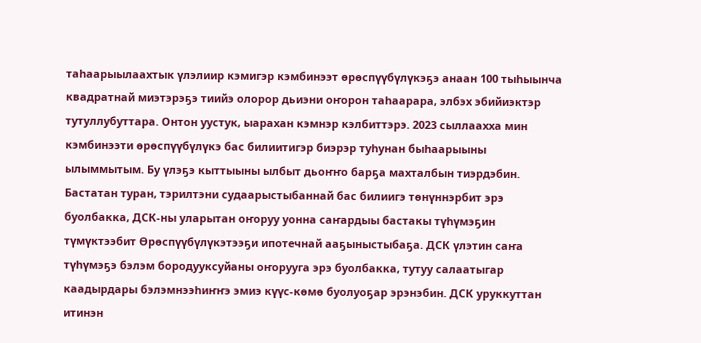таһаарыылаахтык үлэлиир кэмигэр кэмбинээт өрөспүүбүлүкэҕэ анаан 100 тыһыынча квадратнай миэтэрэҕэ тиийэ олорор дьиэни оҥорон таһаарара, элбэх эбийиэктэр тутуллубуттара. Онтон уустук, ыарахан кэмнэр кэлбиттэрэ. 2023 сыллаахха мин кэмбинээти өрөспүүбүлүкэ бас билиитигэр биэрэр туһунан быһаарыыны ылыммытым. Бу үлэҕэ кыттыыны ылбыт дьоҥҥо барҕа махталбын тиэрдэбин. Бастатан туран, тэрилтэни судаарыстыбаннай бас билиигэ төнүннэрбит эрэ буолбакка, ДСК-ны уларытан оҥоруу уонна саҥардыы бастакы түһүмэҕин түмүктээбит Өрөспүүбүлүкэтээҕи ипотечнай ааҕыныстыбаҕа. ДСК үлэтин саҥа түһүмэҕэ бэлэм бородууксуйаны оҥорууга эрэ буолбакка, тутуу салаатыгар каадырдары бэлэмнээһиҥҥэ эмиэ күүс-көмө буолуоҕар эрэнэбин. ДСК уруккуттан итинэн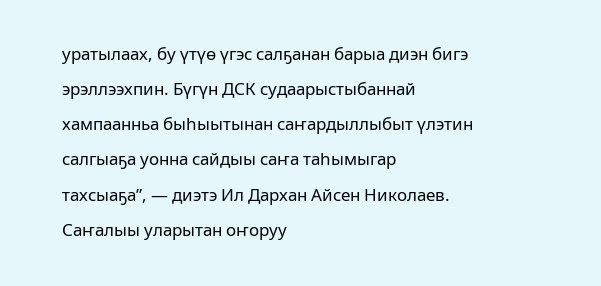уратылаах, бу үтүө үгэс салҕанан барыа диэн бигэ эрэллээхпин. Бүгүн ДСК судаарыстыбаннай хампаанньа быһыытынан саҥардыллыбыт үлэтин салгыаҕа уонна сайдыы саҥа таһымыгар тахсыаҕа”, — диэтэ Ил Дархан Айсен Николаев.
Саҥалыы уларытан оҥоруу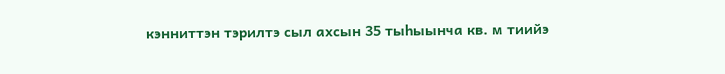кэнниттэн тэрилтэ сыл ахсын 35 тыһыынча кв. м тиийэ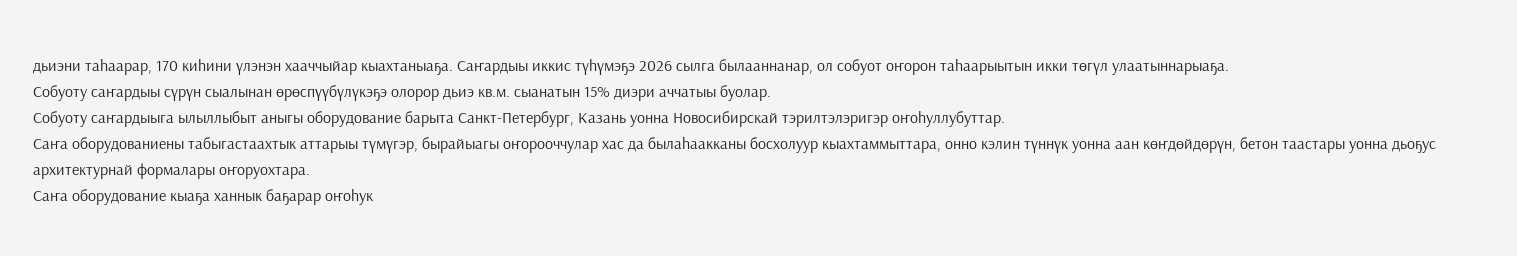дьиэни таһаарар, 170 киһини үлэнэн хааччыйар кыахтаныаҕа. Саҥардыы иккис түһүмэҕэ 2026 сылга былааннанар, ол собуот оҥорон таһаарыытын икки төгүл улаатыннарыаҕа.
Собуоту саҥардыы сүрүн сыалынан өрөспүүбүлүкэҕэ олорор дьиэ кв.м. сыанатын 15% диэри аччатыы буолар.
Собуоту саҥардыыга ылыллыбыт аныгы оборудование барыта Санкт-Петербург, Казань уонна Новосибирскай тэрилтэлэригэр оҥоһуллубуттар.
Саҥа оборудованиены табыгастаахтык аттарыы түмүгэр, бырайыагы оҥорооччулар хас да былаһаакканы босхолуур кыахтаммыттара, онно кэлин түннүк уонна аан көҥдөйдөрүн, бетон таастары уонна дьоҕус архитектурнай формалары оҥоруохтара.
Саҥа оборудование кыаҕа ханнык баҕарар оҥоһук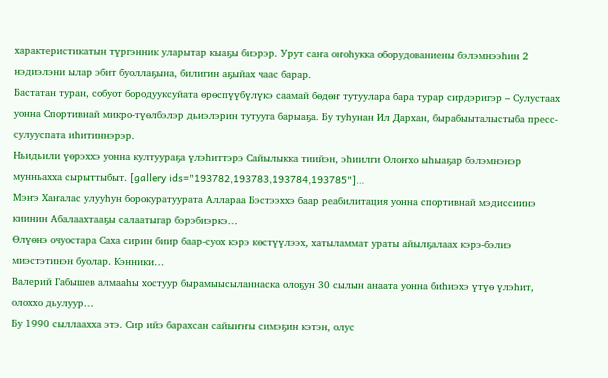характеристикатын түргэнник уларытар кыаҕы биэрэр. Урут саҥа оҥоһукка оборудованиены бэлэмнээһин 2 нэдиэлэни ылар эбит буоллаҕына, билигин аҕыйах чаас барар.
Бастатан туран, собуот бородууксуйата өрөспүүбүлүкэ саамай бөдөҥ тутуулара бара турар сирдэригэр – Сулустаах уонна Спортивнай микро-түөлбэлэр дьиэлэрин тутууга барыаҕа. Бу туһунан Ил Дархан, бырабыыталыстыба пресс-сулууспата иһитиннэрэр.
Ньидьили үөрэххэ уонна култуураҕа үлэһиттэрэ Сайылыкка тиийэн, эһиилги Олоҥхо ыһыаҕар бэлэмнэнэр мунньахха сырыттыбыт. [gallery ids="193782,193783,193784,193785"]…
Мэҥэ Хаҥалас улууһун борокуратуурата Аллараа Бэстээххэ баар реабилитация уонна спортивнай мэдиссиинэ киинин Абалаахтааҕы салаатыгар бэрэбиэркэ…
Өлүөнэ очуостара Саха сирин биир баар-суох кэрэ көстүүлээх, хатыламмат ураты айылҕалаах кэрэ-бэлиэ миэстэтинэн буолар. Кэнники…
Валерий Габышев алмааһы хостуур бырамыысыланнаска олоҕун 30 сылын анаата уонна биһиэхэ үтүө үлэһит, олоххо дьулуур…
Бу 1990 сыллаахха этэ. Сир ийэ барахсан сайыҥҥы симэҕин кэтэн, олус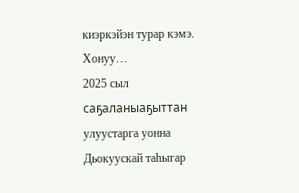киэркэйэн турар кэмэ. Хонуу…
2025 сыл саҕаланыаҕыттан улуустарга уонна Дьокуускай таһыгар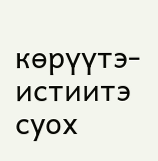көрүүтэ-истиитэ суох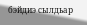бэйдиэ сылдьар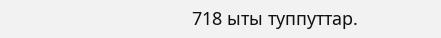718 ыты туппуттар.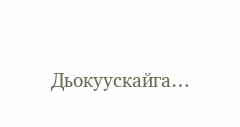Дьокуускайга…